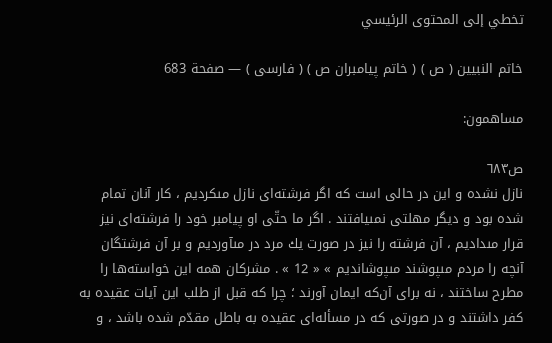تخطي إلى المحتوى الرئيسي

خاتم النبيين ( ص ) ( خاتم پيامبران ص ) ( فارسى ) — صفحة 683

مساهمون:

ص٦٨٣
نازل نشده و اين در حالى است كه اگر فرشته‌اى نازل مىكرديم ، كار آنان تمام شده بود و ديگر مهلتى نمىيافتند . اگر ما حتّى او پيامبر خود را فرشته‌اى نيز قرار مىداديم ، آن فرشته را نيز در صورت يك مرد در مىآورديم و بر آن فرشتگان آنچه را مردم مىپوشند مىپوشانديم » « 12 » . مشركان همه اين خواسته‌ها را مطرح ساختند ، نه براى آن‌كه ايمان آورند ؛ چرا كه قبل از طلب اين آيات عقيده به كفر داشتند و در صورتى كه در مسأله‌اى عقيده به باطل مقدّم شده باشد ، و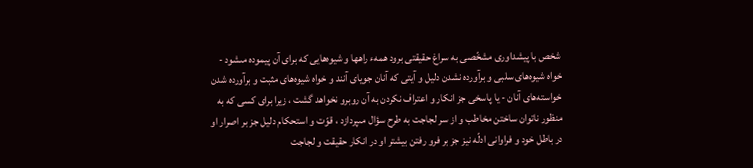شخص با پيشداورى مشخّصى به سراغ حقيقتى برود همهء راهها و شيوه‌هايى كه براى آن پيموده مىشود - خواه شيوه‌هاى سلبى و برآورده نشدن دليل و آيتى كه آنان جوياى آنند و خواه شيوه‌هاى مثبت و برآورده شدن خواسته‌هاى آنان - يا پاسخى جز انكار و اعتراف نكردن به آن روبرو نخواهد گشت ، زيرا براى كسى كه به منظور ناتوان ساختن مخاطب و از سر لجاجت به طرح سؤال مىپردازد ، قوّت و استحكام دليل جز بر اصرار او در باطل خود و فراوانى ادلّه نيز جز بر فرو رفتن بيشتر او در انكار حقيقت و لجاجت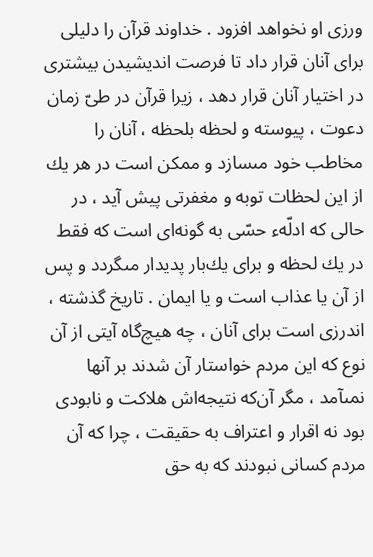ورزى او نخواهد افزود . خداوند قرآن را دليلى براى آنان قرار داد تا فرصت انديشيدن بيشترى در اختيار آنان قرار دهد ، زيرا قرآن در طىّ زمان دعوت ، پيوسته و لحظه بلحظه ، آنان را مخاطب خود مىسازد و ممكن است در هر يك از اين لحظات توبه و مغفرتى پيش آيد ، در حالى كه ادلّهء حسّى به گونه‌اى است كه فقط در يك لحظه و براى يك‌بار پديدار مىگردد و پس از آن يا عذاب است و يا ايمان . تاريخ گذشته ، اندرزى است براى آنان ، چه هيچ‌گاه آيتى از آن نوع كه اين مردم خواستار آن شدند بر آنها نمىآمد ، مگر آن‌كه نتيجه‌اش هلاكت و نابودى بود نه اقرار و اعتراف به حقيقت ، چرا كه آن مردم كسانى نبودند كه به حق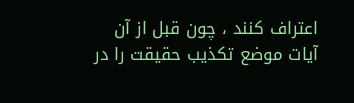اعتراف كنند ، چون قبل از آن آيات موضع تكذيب حقيقت را در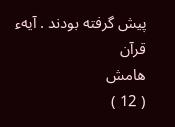پيش گرفته بودند . آيهء قرآن
هامش
( 12 )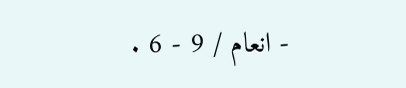- انعام / 9 - 6 .